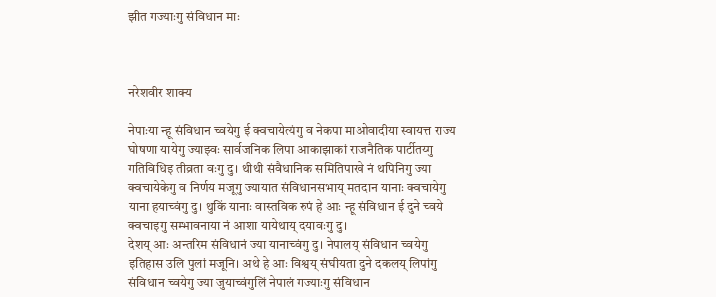झीत गज्याःगु संविधान माः



नरेशवीर शाक्य

नेपाःया न्हू संविधान च्वयेगु ई क्वचायेत्यंगु व नेकपा माओवादीया स्वायत्त राज्य घोषणा यायेगु ज्याझ्वः सार्वजनिक लिपा आकाझाकां राजनैतिक पार्टीतय्गु गतिविधिइ तीव्रता वःगु दु। थीथी संवैधानिक समितिपाखे नं थपिनिगु ज्या क्वचायेकेगु व निर्णय मजूगु ज्यायात संविधानसभाय् मतदान यानाः क्वचायेगु याना हयाच्वंगु दु। थुकिं यानाः वास्तविक रुपं हे आः न्हू संविधान ई दुने च्वये क्वचाइगु सम्भावनाया नं आशा यायेथाय् दयावःगु दु।
देशय् आः अन्तरिम संविधानं ज्या यानाच्वंगु दु। नेपालय् संविधान च्वयेगु इतिहास उलि पुलां मजूनि। अथे हे आः विश्वय् संघीयता दुने दकलय् लिपांगु संविधान च्वयेगु ज्या जुयाच्वंगुलिं नेपालं गज्याःगु संविधान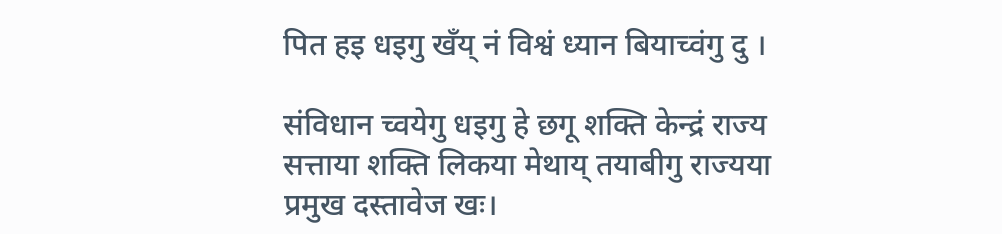पित हइ धइगु खँय् नं विश्वं ध्यान बियाच्वंगु दु ।

संविधान च्वयेगु धइगु हे छगू शक्ति केन्द्रं राज्य सत्ताया शक्ति लिकया मेथाय् तयाबीगु राज्यया प्रमुख दस्तावेज खः।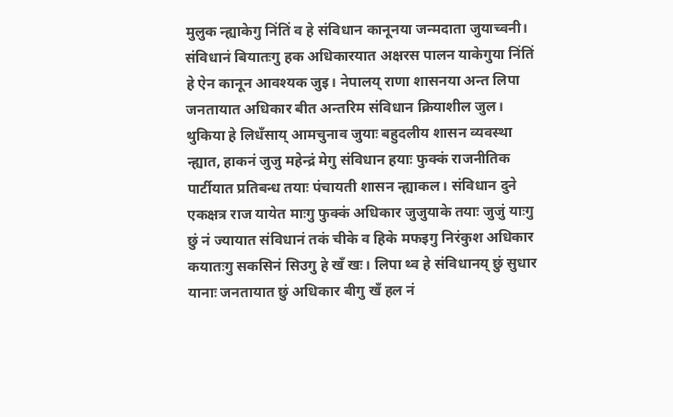मुलुक न्ह्याकेगु निंतिं व हे संविधान कानूनया जन्मदाता जुयाच्वनी। संविधानं बियातःगु हक अधिकारयात अक्षरस पालन याकेगुया निंतिं हे ऐन कानून आवश्यक जुइ। नेपालय् राणा शासनया अन्त लिपा जनतायात अधिकार बीत अन्तरिम संविधान क्रियाशील जुल। थुकिया हे लिधँसाय् आमचुनाव जुयाः बहुदलीय शासन व्यवस्था न्ह्यात, हाकनं जुजु महेन्द्रं मेगु संविधान हयाः फुक्कं राजनीतिक पार्टीयात प्रतिबन्ध तयाः पंचायती शासन न्ह्याकल। संविधान दुने एकक्षत्र राज यायेत माःगु फुक्कं अधिकार जुजुयाके तयाः जुजुं याःगु छुं नं ज्यायात संविधानं तकं चीके व हिके मफइगु निरंकुश अधिकार कयातःगु सकसिनं सिउगु हे खँ खः। लिपा थ्व हे संविधानय् छुं सुधार यानाः जनतायात छुं अधिकार बीगु खँ हल नं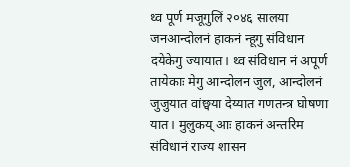थ्व पूर्ण मजूगुलिं २०४६ सालया जनआन्दोलनं हाकनं न्हूगु संविधान दयेकेगु ज्यायात। थ्व संविधान नं अपूर्ण तायेकाः मेगु आन्दोलन जुल, आन्दोलनं जुजुयात वांछ्वया देय्यात गणतन्त्र घोषणा यात। मुलुकय् आः हाकनं अन्तरिम संविधानं राज्य शासन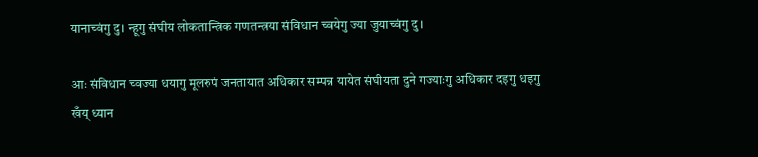यानाच्वंगु दु। न्हूगु संघीय लोकतान्त्रिक गणतन्त्रया संविधान च्वयेगु ज्या जुयाच्वंगु दु ।

आः संविधान च्वज्या धयागु मूलरुपं जनतायात अधिकार सम्पन्न यायेत संघीयता दुने गज्याःगु अधिकार दइगु धइगु खँय् ध्यान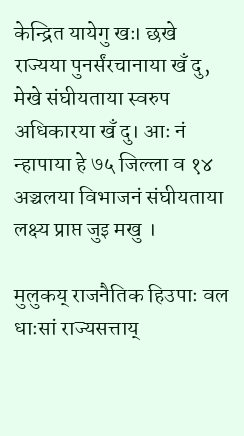केन्द्रित यायेगु खः। छखे राज्यया पुनर्संरचानाया खँ दु, मेखे संघीयताया स्वरुप अधिकारया खँ दु। आः नं न्हापाया हे ७५ जिल्ला व १४ अञ्चलया विभाजनं संघीयताया लक्ष्य प्राप्त जुइ मखु ।

मुलुकय् राजनैतिक हिउपाः वल धाःसां राज्यसत्ताय्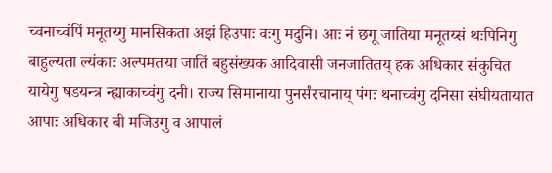च्वनाच्वंपिं मनूतय्गु मानसिकता अझं हिउपाः वःगु मदुनि। आः नं छगू जातिया मनूतय्सं थःपिनिगु बाहुल्यता ल्यंकाः अल्पमतया जातिं बहुसंख्यक आदिवासी जनजातितय् हक अधिकार संकुचित यायेगु षडयन्त्र न्ह्याकाच्वंगु दनी। राज्य सिमानाया पुनर्संरचानाय् पंगः थनाच्वंगु दनिसा संघीयतायात आपाः अधिकार बी मजिउगु व आपालं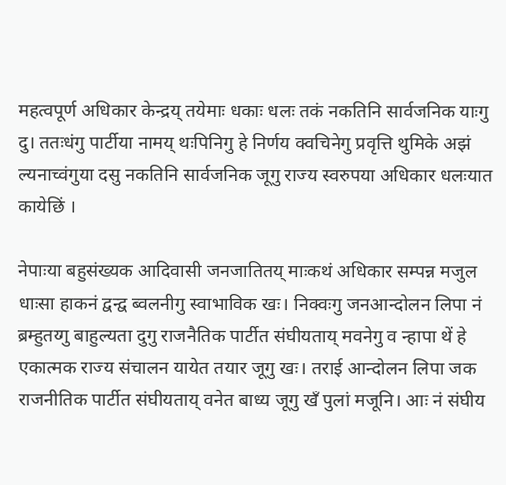महत्वपूर्ण अधिकार केन्द्रय् तयेमाः धकाः धलः तकं नकतिनि सार्वजनिक याःगु दु। ततःधंगु पार्टीया नामय् थःपिनिगु हे निर्णय क्वचिनेगु प्रवृत्ति थुमिके अझं ल्यनाच्वंगुया दसु नकतिनि सार्वजनिक जूगु राज्य स्वरुपया अधिकार धलःयात कायेछिं ।

नेपाःया बहुसंख्यक आदिवासी जनजातितय् माःकथं अधिकार सम्पन्न मजुल धाःसा हाकनं द्वन्द्व ब्वलनीगु स्वाभाविक खः। निक्वःगु जनआन्दोलन लिपा नं ब्रम्हुतय्गु बाहुल्यता दुगु राजनैतिक पार्टीत संघीयताय् मवनेगु व न्हापा थें हे एकात्मक राज्य संचालन यायेत तयार जूगु खः। तराई आन्दोलन लिपा जक राजनीतिक पार्टीत संघीयताय् वनेत बाध्य जूगु खँ पुलां मजूनि। आः नं संघीय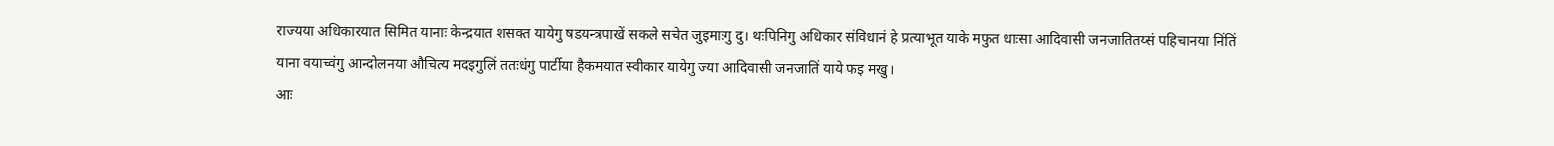राज्यया अधिकारयात सिमित यानाः केन्द्रयात शसक्त यायेगु षडयन्त्रपाखें सकले सचेत जुइमाःगु दु। थःपिनिगु अधिकार संविधानं हे प्रत्याभूत याके मफुत धाःसा आदिवासी जनजातितय्सं पहिचानया निंतिं याना वयाच्वंगु आन्दोलनया औचित्य मदइगुलिं ततःधंगु पार्टीया हैकमयात स्वीकार यायेगु ज्या आदिवासी जनजातिं याये फइ मखु।
आः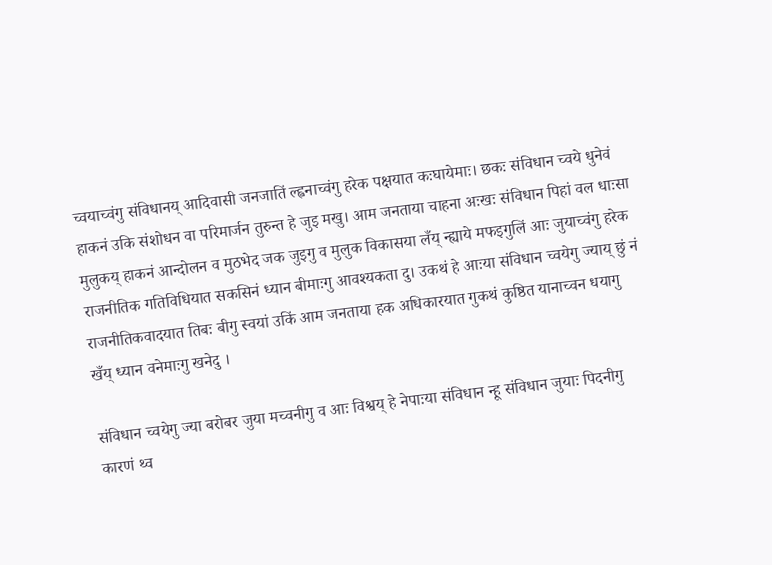च्वयाच्वंगु संविधानय् आदिवासी जनजातिं ल्ह्वनाच्वंगु हरेक पक्षयात कःघायेमाः। छकः संविधान च्वये धुनेवं हाकनं उकि संशोधन वा परिमार्जन तुरुन्त हे जुइ मखु। आम जनताया चाहना अःखः संविधान पिहां वल धाःसा मुलुकय् हाकनं आन्दोलन व मुठभेद जक जुइगु व मुलुक विकासया लँय् न्ह्याये मफइगुलिं आः जुयाच्वंगु हरेक राजनीतिक गतिविधियात सकसिनं ध्यान बीमाःगु आवश्यकता दु। उकथं हे आःया संविधान च्वयेगु ज्याय् छुं नं राजनीतिकवादयात तिबः बीगु स्वयां उकिं आम जनताया हक अधिकारयात गुकथं कुष्ठित यानाच्वन धयागु खँय् ध्यान वनेमाःगु खनेदु ।

संविधान च्वयेगु ज्या बरोबर जुया मच्वनीगु व आः विश्वय् हे नेपाःया संविधान न्हू संविधान जुयाः पिदनीगु कारणं थ्व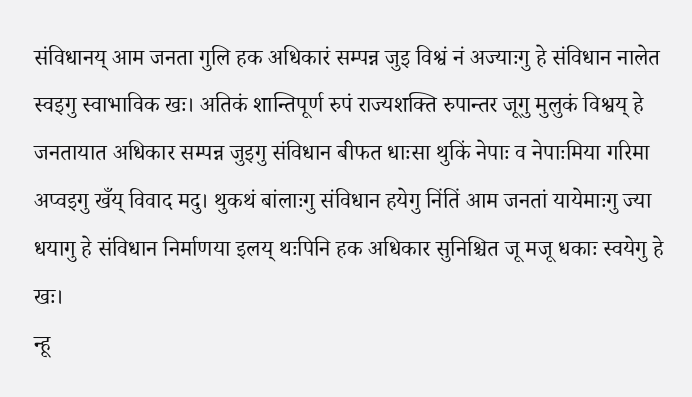संविधानय् आम जनता गुलि हक अधिकारं सम्पन्न जुइ विश्वं नं अज्याःगु हे संविधान नालेत स्वइगु स्वाभाविक खः। अतिकं शान्तिपूर्ण रुपं राज्यशक्ति रुपान्तर जूगु मुलुकं विश्वय् हे जनतायात अधिकार सम्पन्न जुइगु संविधान बीफत धाःसा थुकिं नेपाः व नेपाःमिया गरिमा अप्वइगु खँय् विवाद मदु। थुकथं बांलाःगु संविधान हयेगु निंतिं आम जनतां यायेमाःगु ज्या धयागु हे संविधान निर्माणया इलय् थःपिनि हक अधिकार सुनिश्चित जू मजू धकाः स्वयेगु हे खः।
न्हू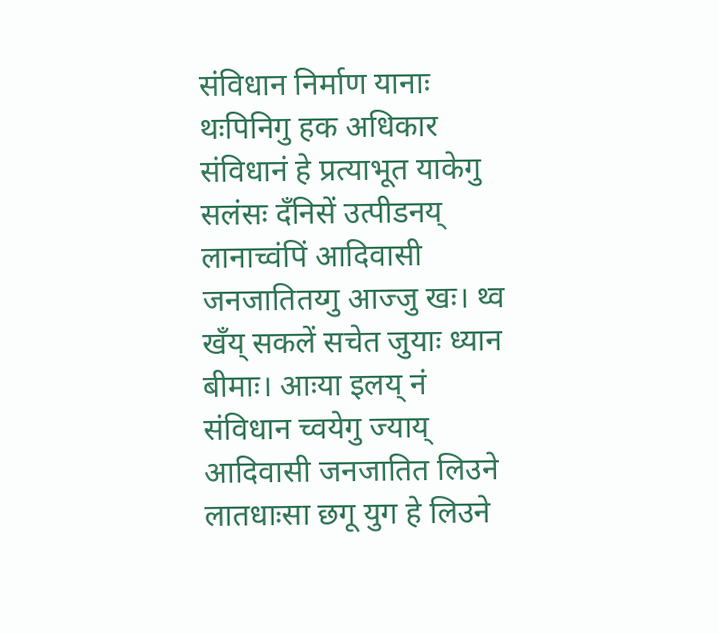संविधान निर्माण यानाः थःपिनिगु हक अधिकार संविधानं हे प्रत्याभूत याकेगु सलंसः दँनिसें उत्पीडनय् लानाच्वंपिं आदिवासी जनजातितय्गु आज्जु खः। थ्व खँय् सकलें सचेत जुयाः ध्यान बीमाः। आःया इलय् नं संविधान च्वयेगु ज्याय् आदिवासी जनजातित लिउने लातधाःसा छगू युग हे लिउने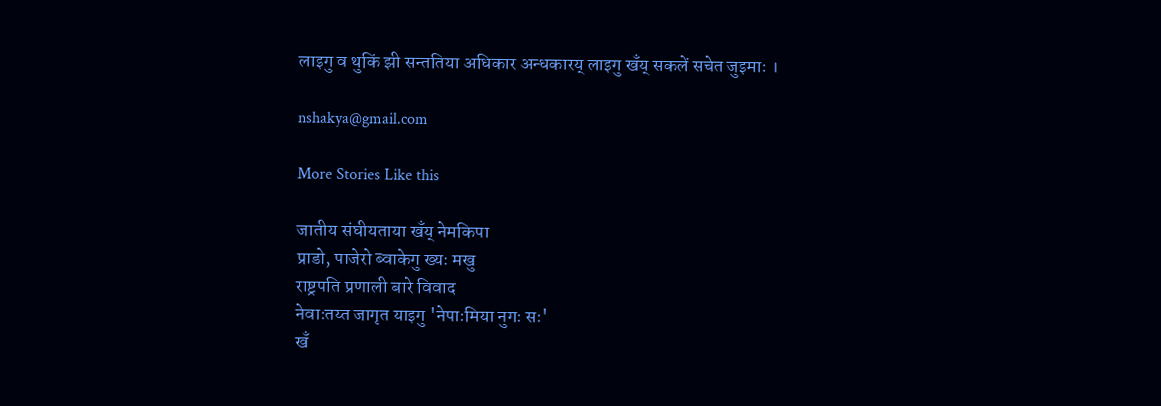लाइगु व थुकिं झी सन्ततिया अधिकार अन्धकारय् लाइगु खँय् सकलें सचेत जुइमाः ।

nshakya@gmail.com

More Stories Like this

जातीय संघीयताया खँय् नेमकिपा
प्राडो, पाजेरो ब्वाकेगु ख्यः मखु
राष्ट्रपति प्रणाली बारे विवाद
नेवाःतय्त जागृत याइगु 'नेपाःमिया नुगः सः'
खँ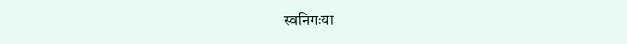स्वनिगःया